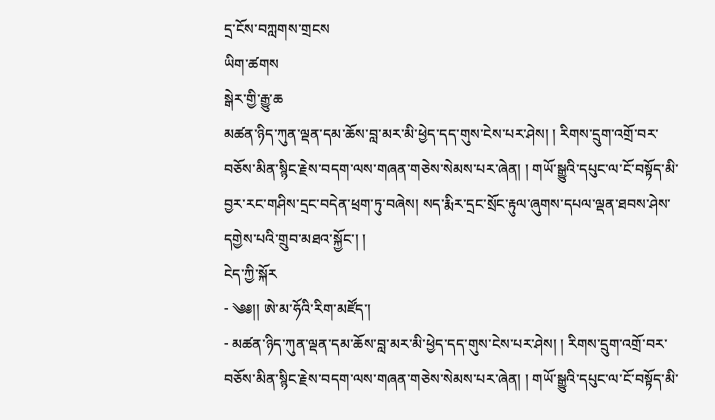དྲ་ངོས་བཀླགས་གྲངས
ཡིག་ཚགས
སྒེར་གྱི་རྒྱུ་ཆ
མཚན་ཉིད་ཀུན་ལྡན་དམ་ཆོས་བླ་མར་མི་ཕྱེད་དད་གུས་ངེས་པར་ཤེས། ། རིགས་དྲུག་འགྲོ་བར་བཅོས་མིན་སྙིང་རྗེས་བདག་ལས་གཞན་གཅེས་སེམས་པར་ཞེན། ། གཡོ་སྒྱུའི་དཔུང་ལ་ངོ་བསྟོད་མི་བྱར་རང་གཤིས་དྲང་བདེན་ཕྲག་ཏུ་བཞེས། སད་རྨིར་དྲང་སྲོང་རྟུལ་ཞུགས་དཔལ་ལྡན་ཐབས་ཤེས་དགྱེས་པའི་གྲུབ་མཐའ་སྐྱོང་། །
ངེད་ཀྱི་སྐོར
- ༄༅།། ཨེ་མ་ཧོའི་རིག་མཛོད་།
- མཚན་ཉིད་ཀུན་ལྡན་དམ་ཆོས་བླ་མར་མི་ཕྱེད་དད་གུས་ངེས་པར་ཤེས། ། རིགས་དྲུག་འགྲོ་བར་བཅོས་མིན་སྙིང་རྗེས་བདག་ལས་གཞན་གཅེས་སེམས་པར་ཞེན། ། གཡོ་སྒྱུའི་དཔུང་ལ་ངོ་བསྟོད་མི་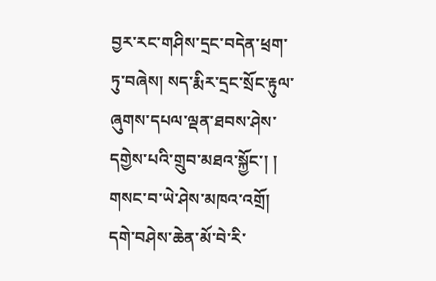བྱར་རང་གཤིས་དྲང་བདེན་ཕྲག་ཏུ་བཞེས། སད་རྨིར་དྲང་སྲོང་རྟུལ་ཞུགས་དཔལ་ལྡན་ཐབས་ཤེས་དགྱེས་པའི་གྲུབ་མཐའ་སྐྱོང་། །
གསང་བ་ཡེ་ཤེས་མཁའ་འགྲོ།
དགེ་བཤེས་ཆེན་མོ་བེ་རི་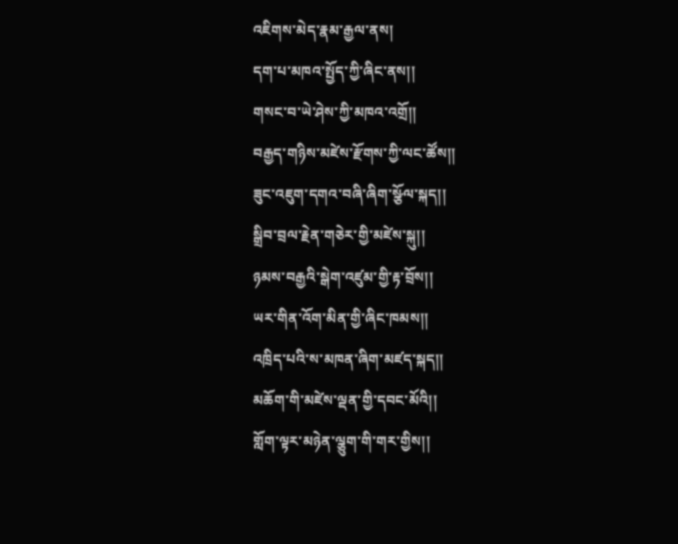འཇིགས་མེད་རྣམ་རྒྱལ་ནས།
དག་པ་མཁའ་སྤྱོད་ཀྱི་ཞིང་ནས།།
གསང་བ་ཡེ་ཤེས་ཀྱི་མཁའ་འགྲོ།།
བརྒྱད་གཉིས་མཛེས་རྫོགས་ཀྱི་ལང་ཚོས།།
ཟུང་འཇུག་དགའ་བཞི་ཞིག་སྩོལ་སྐད།།
སྒྲིབ་བྲལ་རྗེན་གཅེར་གྱི་མཛེས་སྐུ།།
ཉམས་བརྒྱའི་སྒེག་འཛུམ་གྱི་རྟ་བྲོས།།
ཡར་གིན་འོག་མིན་གྱི་ཞིང་ཁམས།།
འཁྲིད་པའི་ས་མཁན་ཞིག་མཛད་སྐད།།
མཆོག་གི་མཛེས་ལྡན་གྱི་དབང་མོའི།།
གློག་ལྟར་མཉེན་ལྕུག་གི་གར་གྱིས།།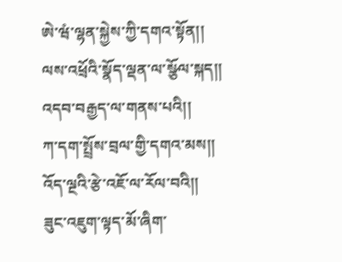ཨེ་ཝཾ་ལྷན་སྐྱེས་ཀྱི་དགའ་སྟོན།།
ལས་འཕྲོའི་སྣོད་ལྡན་ལ་སྩོལ་སྐད།།
འདབ་བརྒྱད་ལ་གནས་པའི།།
ཀ་དག་སྤྲོས་བྲལ་གྱི་དགའ་མས།།
འོད་ལྔའི་རྩེ་འཇོ་ལ་རོལ་བའི།།
ཟུང་འཇུག་ལྟད་མོ་ཞིག་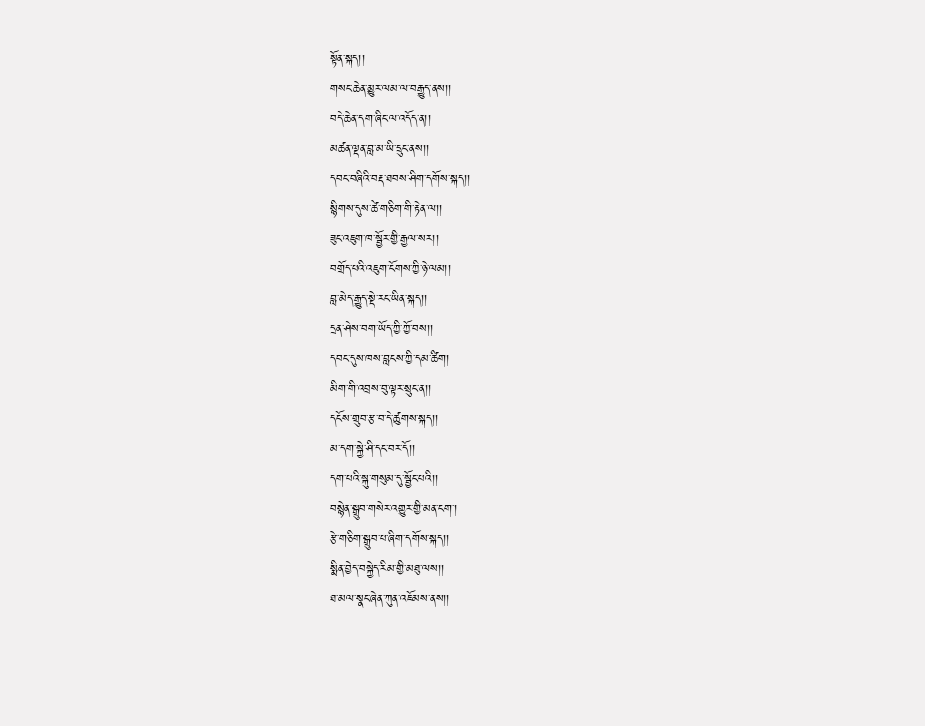སྟོན་སྐད།།
གསང་ཆེན་མྱུར་ལམ་ལ་བརྒྱུད་ནས།།
བདེ་ཆེན་དག་ཞིང་ལ་འདོད་ན།།
མཚན་ལྡན་བླ་མ་ཡི་དྲུང་ནས།།
དབང་བཞིའི་བརྡ་ཐབས་ཤིག་དགོས་སྐད།།
སྙིགས་དུས་ཚེ་གཅིག་གི་རྟེན་ལ།།
ཟུང་འཇུག་ཁ་སྦྱོར་གྱི་རྒྱལ་སར།།
བགྲོད་པའི་འཇུག་ངོགས་ཀྱི་ཉེ་ལམ།།
བླ་མེད་རྒྱུད་སྡེ་རང་ཡིན་སྐད།།
དྲན་ཤེས་བག་ཡོད་ཀྱི་ཀྱོ་བས།།
དབང་དུས་ཁས་བླངས་ཀྱི་དམ་ཚིག།
མིག་གི་འབྲས་བུ་ལྟར་སྲུང་ན།།
དངོས་གྲུབ་རྩ་བ་དེ་ཚུགས་སྐད།།
མ་དག་སྐྱེ་ཤི་དང་བར་དོ།།
དག་པའི་སྐུ་གསུམ་དུ་སྦྱོང་པའི།།
བསྙེན་སྒྲུབ་གསེར་འགྱུར་གྱི་མན་ངག་།
རྩེ་གཅིག་སྒྲུབ་པ་ཞིག་དགོས་སྐད།།
སྨིན་བྱེད་བསྐྱེད་རིམ་གྱི་མཐུ་ལས།།
ཐ་མལ་སྣང་ཞེན་ཀུན་འཇོམས་ནས།།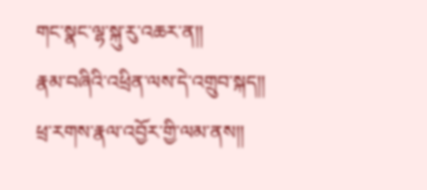གང་སྣང་ལྷ་སྐུ་རུ་འཆར་ན།།
རྣམ་བཞིའི་འཕྲིན་ལས་དེ་འགྲུབ་སྐད།།
ཕྲ་རགས་རྣལ་འབྱོར་གྱི་ལམ་ནས།།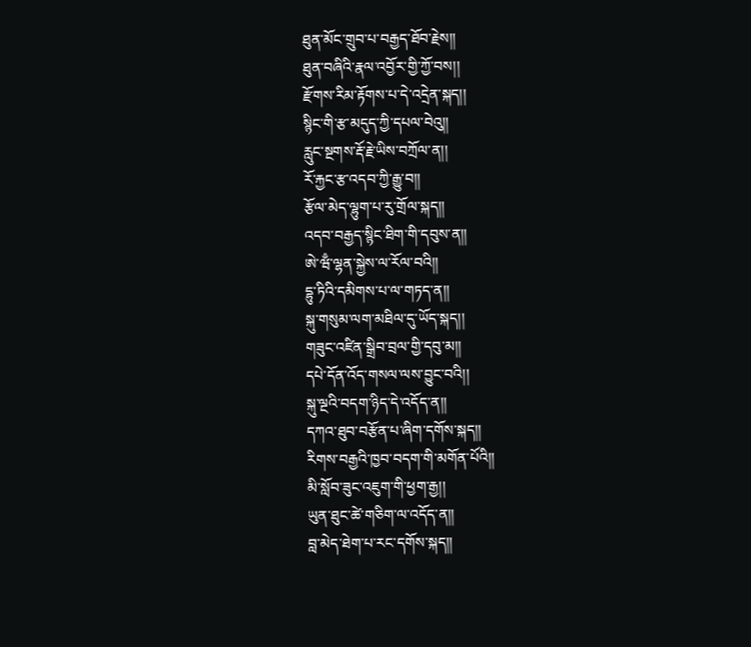ཐུན་མོང་གྲུབ་པ་བརྒྱད་ཐོབ་རྗེས།།
ཐུན་བཞིའི་རྣལ་འབྱོར་གྱི་ཀྱོ་བས།།
རྫོགས་རིམ་རྟོགས་པ་དེ་འདྲེན་སྐད།།
སྙིང་གི་རྩ་མདུད་ཀྱི་དཔལ་བེའུ།།
རླུང་སྔགས་རྡོ་རྗེ་ཡིས་བཀྲོལ་ན།།
རོ་རྐྱང་རྩ་འདབ་ཀྱི་རྒྱུ་བ།།
རྩོལ་མེད་ལྷུག་པ་རུ་གྲོལ་སྐད།།
འདབ་བརྒྱད་སྙིང་ཐིག་གི་དབུས་ན།།
ཨེ་ཝྃ་ལྷན་སྐྱེས་ལ་རོལ་བའི།།
དྷུ་ཏིའི་དམིགས་པ་ལ་གཏད་ན།།
སྐུ་གསུམ་ལག་མཐིལ་དུ་ཡོད་སྐད།།
གཟུང་འཛིན་སྒྲིབ་བྲལ་གྱི་དབུ་མ།།
དཔེ་དོན་འོད་གསལ་ལས་བྱུང་བའི།།
སྐུ་ལྔའི་བདག་ཉིད་དེ་འདོད་ན།།
དཀའ་ཐུབ་བརྩོན་པ་ཞིག་དགོས་སྐད།།
རིགས་བརྒྱའི་ཁྱབ་བདག་གི་མགོན་པོའི།།
མི་སློབ་ཟུང་འཇུག་གི་ཕྱག་རྒྱ།།
ཡུན་ཐུང་ཚེ་གཅིག་ལ་འདོད་ན།།
བླ་མེད་ཐེག་པ་རང་དགོས་སྐད།།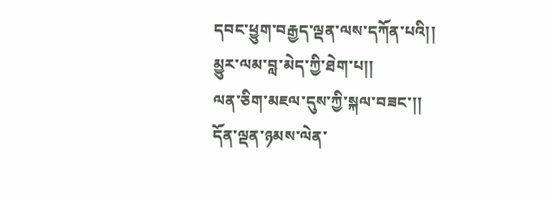དབང་ཕྱུག་བརྒྱད་ལྡན་ལས་དཀོན་པའི།།
མྱུར་ལམ་བླ་མེད་ཀྱི་ཐེག་པ།།
ལན་ཅིག་མཇལ་དུས་ཀྱི་སྐལ་བཟང་།།
དོན་ལྡན་ཉམས་ལེན་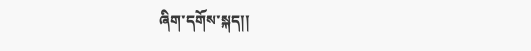ཞིག་དགོས་སྐད།།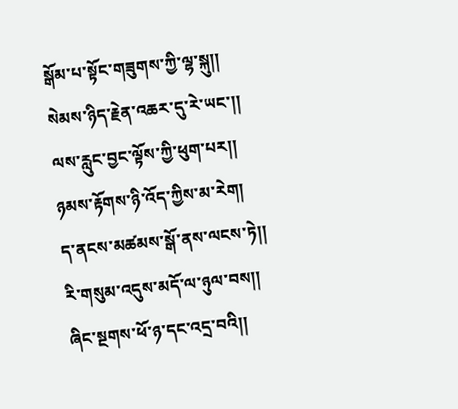སྒོམ་པ་སྟོང་གཟུགས་ཀྱི་ལྷ་སྐུ།།
སེམས་ཉིད་རྗེན་འཆར་དུ་རེ་ཡང་།།
ལས་རླུང་བྱང་ལྟོས་ཀྱི་ཕུག་པར།།
ཉམས་རྟོགས་ཉི་འོད་ཀྱིས་མ་རེག།
ད་ནངས་མཚམས་སྒོ་ནས་ལངས་ཏེ།།
རི་གསུམ་འདུས་མདོ་ལ་ཉུལ་བས།།
ཞིང་སྔགས་ཕོ་ཉ་དང་འདྲ་བའི།།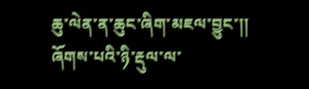ཆུ་ལེན་ན་ཆུང་ཞིག་མཇལ་བྱུང་།།
ཞོགས་པའི་ཉི་རྡུལ་ལ་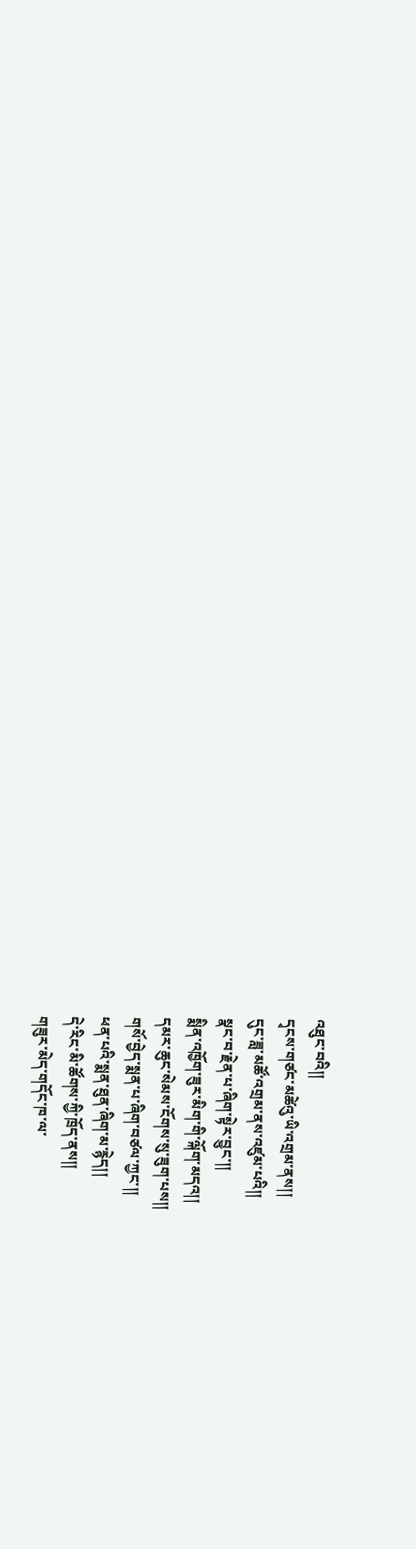འཐུང་བའི།།
དྭངས་གཙང་མཚེའུ་ཡི་འགྲམ་ནས།།
དུང་ཟླ་མཚོ་འགྲམ་ནས་འཛུམ་པའི།།
སྣང་བ་རྗེན་པ་ཞིག་སྟེར་བྱུང་།།
སྨིན་འཁྱོག་ཟུར་མིག་གི་ལྐོག་མདའ།།
དམར་ཆུང་སེམས་ངོགས་སུ་ཟུག་པས།།
གསོ་བྱེད་སྨན་པ་ཞིག་བཙལ་ཀྱང་།།
ཕན་པའི་སྨན་ཐུན་ཞིག་མ་རྙེད།།
དེ་རིང་མི་ཚོགས་ཀྱི་ཁྲོད་ནས།།
གཟུར་མེད་གདོང་ཁ་ལ་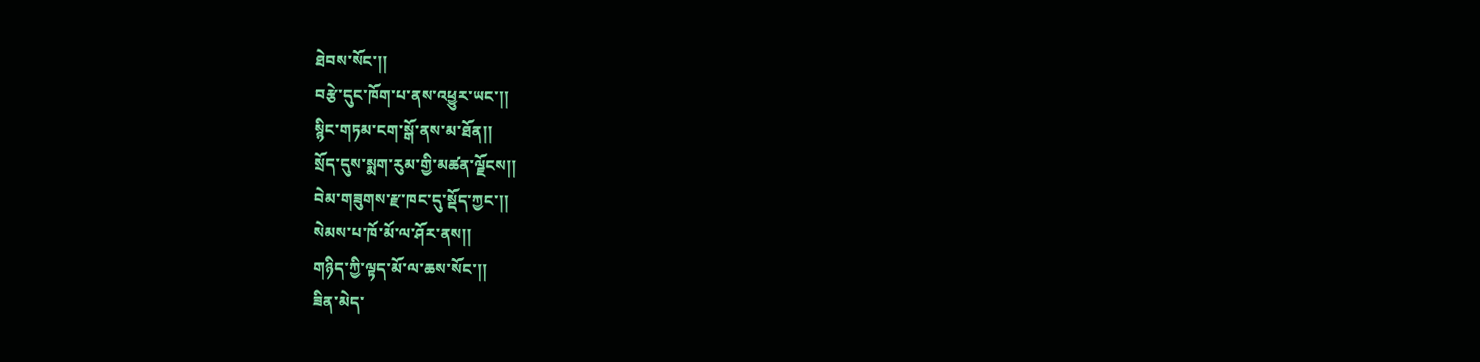ཐེབས་སོང་།།
བརྩེ་དུང་ཁོག་པ་ནས་འཕྱུར་ཡང་།།
སྙིང་གཏམ་ངག་སྒོ་ནས་མ་ཐོན།།
སྲོད་དུས་སྨག་རུམ་གྱི་མཚན་ལྗོངས།།
བེམ་གཟུགས་རྫ་ཁང་དུ་སྡོད་ཀྱང་།།
སེམས་པ་ཁོ་མོ་ལ་ཤོར་ནས།།
གཉིད་ཀྱི་ལྟད་མོ་ལ་ཆས་སོང་།།
ཟིན་མེད་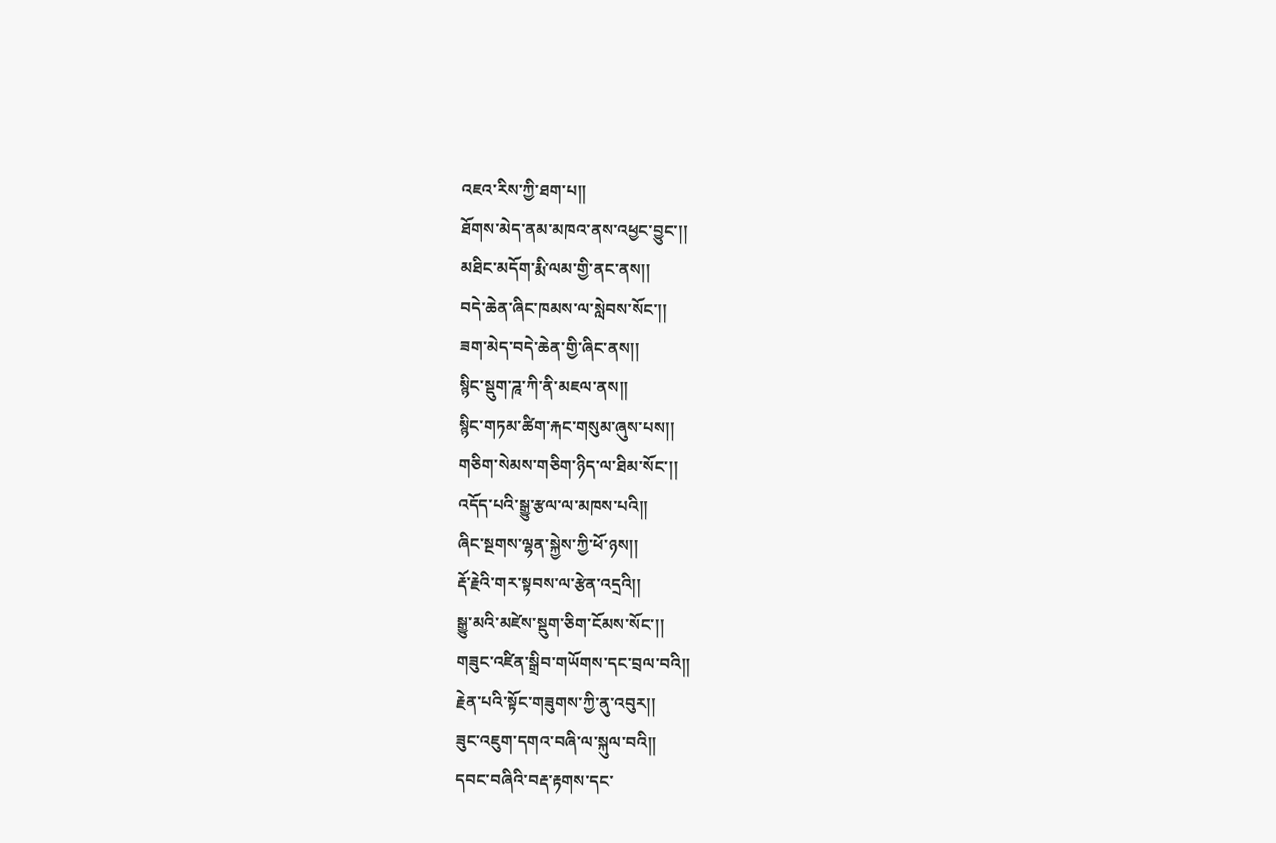འཇའ་རིས་ཀྱི་ཐག་པ།།
ཐོགས་མེད་ནམ་མཁའ་ནས་འཕྱང་བྱུང་།།
མཐིང་མདོག་རྨི་ལམ་གྱི་ནང་ནས།།
བདེ་ཆེན་ཞིང་ཁམས་ལ་སླེབས་སོང་།།
ཟག་མེད་བདེ་ཆེན་གྱི་ཞིང་ནས།།
སྙིང་སྡུག་ཌཱ་ཀི་ནི་མཇལ་ནས།།
སྙིང་གཏམ་ཚིག་རྐང་གསུམ་ཞུས་པས།།
གཅིག་སེམས་གཅིག་ཉིད་ལ་ཐིམ་སོང་།།
འདོད་པའི་སྒྱུ་རྩལ་ལ་མཁས་པའི།།
ཞིང་སྔགས་ལྷན་སྐྱེས་ཀྱི་ཕོ་ཉས།།
རྡོ་རྗེའི་གར་སྟབས་ལ་རྩེན་འདྲའི།།
སྒྱུ་མའི་མཛེས་སྡུག་ཅིག་ངོམས་སོང་།།
གཟུང་འཛིན་སྒྲིབ་གཡོགས་དང་བྲལ་བའི།།
རྗེན་པའི་སྟོང་གཟུགས་ཀྱི་ནུ་འབུར།།
ཟུང་འཇུག་དགའ་བཞི་ལ་སྐུལ་བའི།།
དབང་བཞིའི་བརྡ་རྟགས་དང་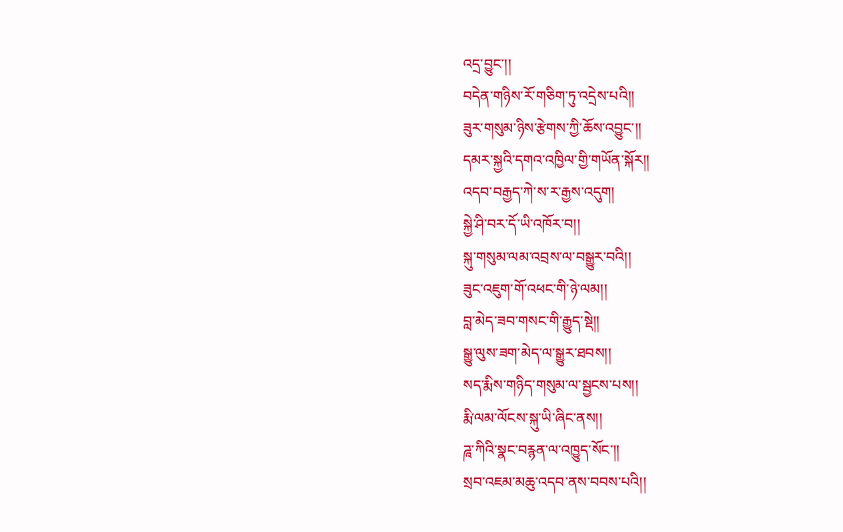འདྲ་བྱུང་།།
བདེན་གཉིས་རོ་གཅིག་ཏུ་འདྲེས་པའི།།
ཟུར་གསུམ་ཉིས་རྩེགས་ཀྱི་ཆོས་འབྱུང་།།
དམར་སྐྱའི་དགའ་འཁྱིལ་གྱི་གཡོན་སྐོར།།
འདབ་བརྒྱད་ཀེ་ས་ར་རྒྱས་འདུག།
སྐྱེ་ཤི་བར་དོ་ཡི་འཁོར་བ།།
སྐུ་གསུམ་ལམ་འབྲས་ལ་བསྒྱུར་བའི།།
ཟུང་འཇུག་གོ་འཕང་གི་ཉེ་ལམ།།
བླ་མེད་ཟབ་གསང་གི་རྒྱུད་སྡེ།།
སྒྱུ་ལུས་ཟག་མེད་ལ་སྒྱུར་ཐབས།།
སད་རྨིས་གཉིད་གསུམ་ལ་སྦྱངས་པས།།
རྨི་ལམ་ལོངས་སྐུ་ཡི་ཞིང་ནས།།
ཌཱ་ཀིའི་སྣང་བརྙན་ལ་འཁྱུད་སོང་།།
སྲབ་འཇམ་མཆུ་འདབ་ནས་བབས་པའི།།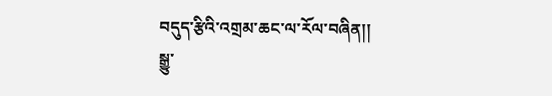བདུད་རྩིའི་འགྲམ་ཆང་ལ་རོལ་བཞིན།།
སྒྱུ་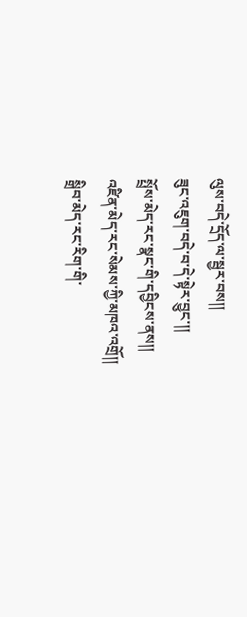ལུས་བདེ་དྲོད་ལ་སྦྱར་བས།།
ཟུང་འཇུག་བདེ་བ་དེ་སྟེར་བྱུང་།།
སྤྲོས་མེད་རང་སྣང་གི་དབྱིངས་ནས།།
འཛིན་མེད་རང་སེམས་ཀྱི་མཁའ་འགྲོ།།
སྒྲིབ་མེད་རང་རིག་གི་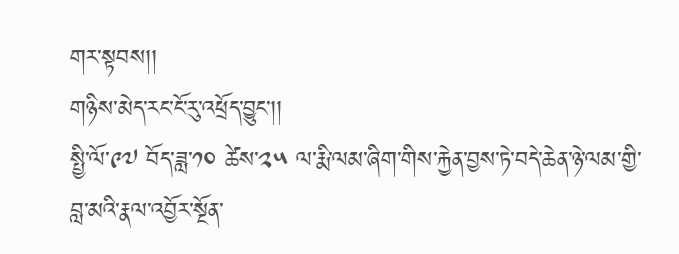གར་སྟབས།།
གཉིས་མེད་རང་ངོ་རུ་འཕྲོད་བྱུང་།།
སྤྱི་ལོ་༩༧ བོད་ཟླ་༡༠ ཚེས་༢༥ ལ་རྨི་ལམ་ཞིག་གིས་རྐྱེན་བྱས་ཏེ་བདེ་ཆེན་ཉེ་ལམ་གྱི་བླ་མའི་རྣལ་འབྱོར་སྔོན་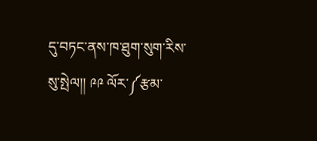དུ་བཏང་ནས་ཁ་ཐུག་སུག་རིས་སུ་སྤེལ།། ༩༩ ལོར་༼རྩམ་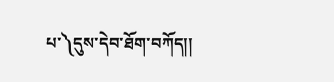པ་༽དུས་དེབ་ཐོག་བཀོད།།